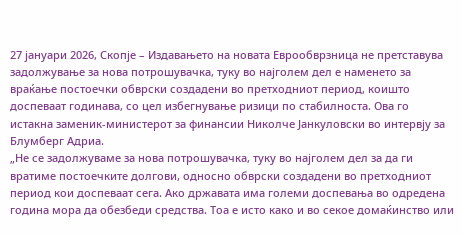27 јануари 2026, Скопје – Издавањето на новата Еврообврзница не претставува задолжување за нова потрошувачка, туку во најголем дел е наменето за враќање постоечки обврски создадени во претходниот период, коишто доспеваат годинава, со цел избегнување ризици по стабилноста. Ова го истакна заменик-министерот за финансии Николчe Јанкуловски во интервју за Блумберг Адриа.
„Не се задолжуваме за нова потрошувачка, туку во најголем дел за да ги вратиме постоечките долгови, односно обврски создадени во претходниот период кои доспеваат сега. Ако државата има големи доспевања во одредена година мора да обезбеди средства. Тоа е исто како и во секое домаќинство или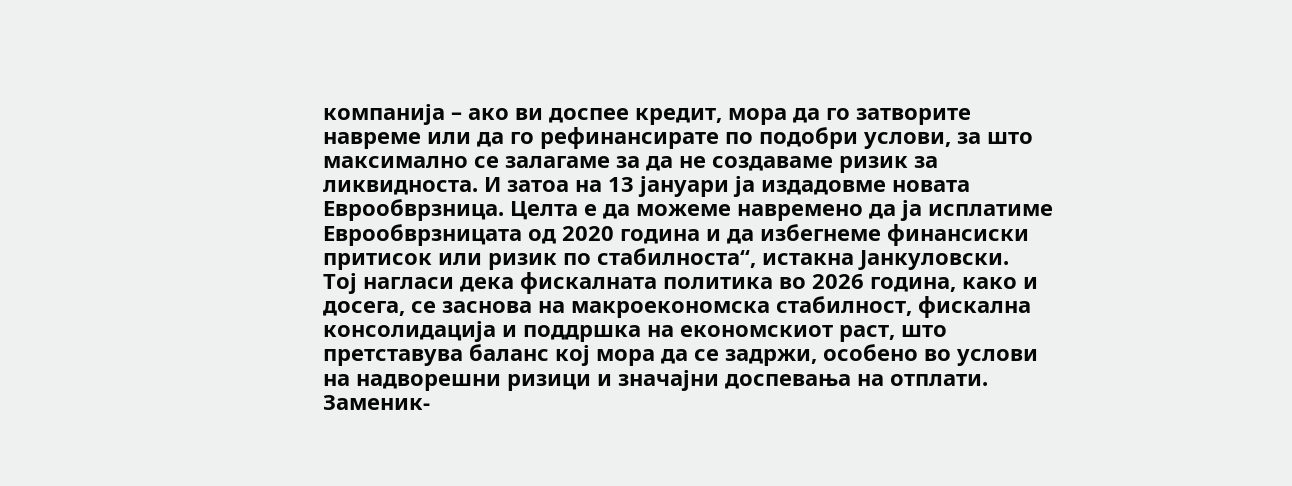компанија – ако ви доспее кредит, мора да го затворите навреме или да го рефинансирате по подобри услови, за што максимално се залагаме за да не создаваме ризик за ликвидноста. И затоа на 13 јануари ја издадовме новата Еврообврзница. Целта е да можеме навремено да ја исплатиме Еврообврзницата од 2020 година и да избегнеме финансиски притисок или ризик по стабилноста“, истакна Јанкуловски.
Тој нагласи дека фискалната политика во 2026 година, како и досега, се заснова на макроекономска стабилност, фискална консолидација и поддршка на економскиот раст, што претставува баланс кој мора да се задржи, особено во услови на надворешни ризици и значајни доспевања на отплати.
Заменик-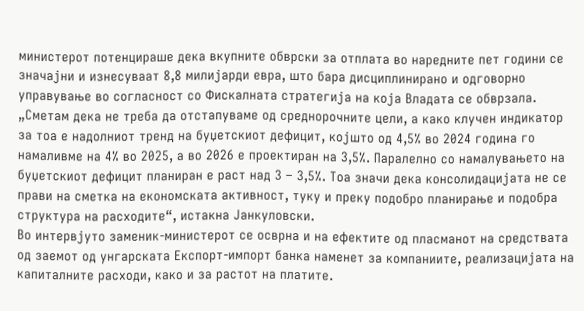министерот потенцираше дека вкупните обврски за отплата во наредните пет години се значајни и изнесуваат 8,8 милијарди евра, што бара дисциплинирано и одговорно управување во согласност со Фискалната стратегија на која Владата се обврзала.
„Сметам дека не треба да отстапуваме од среднорочните цели, а како клучен индикатор за тоа е надолниот тренд на буџетскиот дефицит, којшто од 4,5% во 2024 година го намаливме на 4% во 2025, а во 2026 е проектиран на 3,5%. Паралелно со намалувањето на буџетскиот дефицит планиран е раст над 3 – 3,5%. Тоа значи дека консолидацијата не се прави на сметка на економската активност, туку и преку подобро планирање и подобра структура на расходите“, истакна Јанкуловски.
Во интервјуто заменик-министерот се осврна и на ефектите од пласманот на средствата од заемот од унгарската Експорт-импорт банка наменет за компаниите, реализацијата на капиталните расходи, како и за растот на платите.